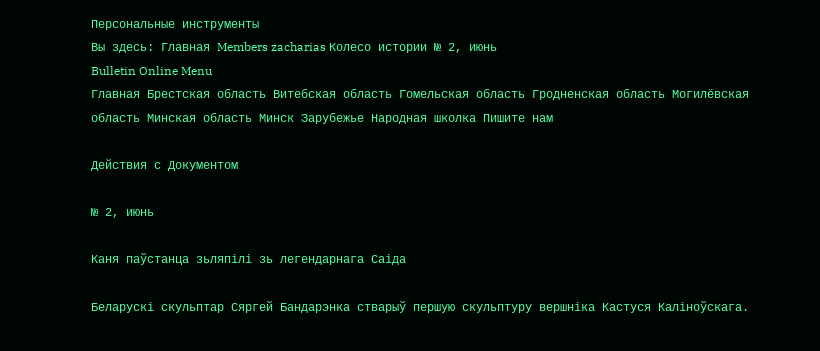Персональные инструменты
Вы здесь: Главная Members zacharias Колесо истории № 2, июнь
Bulletin Online Menu
Главная Брестская область Витебская область Гомельская область Гродненская область Могилёвская область Минская область Минск Зарубежье Народная школка Пишите нам

Действия с Документом

№ 2, июнь

Каня паўстанца зьляпілі зь легендарнага Саіда

Беларускі скульптар Сяргей Бандарэнка стварыў першую скульптуру вершніка Кастуся Каліноўскага.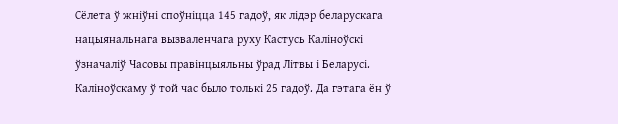Сёлета ў жніўні споўніцца 145 гадоў, як лідэр беларускага нацыянальнага вызваленчага руху Кастусь Каліноўскі ўзначаліў Часовы правінцыяльны ўрад Літвы і Беларусі. Каліноўскаму ў той час было толькі 25 гадоў. Да гэтага ён ў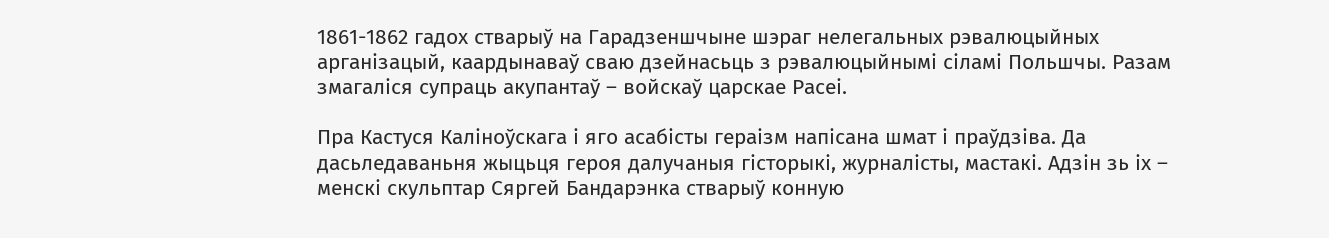1861-1862 гадох стварыў на Гарадзеншчыне шэраг нелегальных рэвалюцыйных арганізацый, каардынаваў сваю дзейнасьць з рэвалюцыйнымі сіламі Польшчы. Разам змагаліся супраць акупантаў – войскаў царскае Расеі.

Пра Кастуся Каліноўскага і яго асабісты гераізм напісана шмат і праўдзіва. Да дасьледаваньня жыцьця героя далучаныя гісторыкі, журналісты, мастакі. Адзін зь іх – менскі скульптар Сяргей Бандарэнка стварыў конную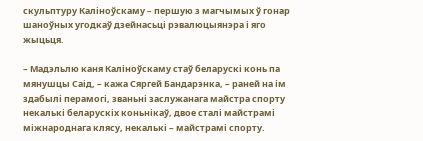скульптуру Каліноўскаму – першую з магчымых ў гонар шаноўных угодкаў дзейнасьці рэвалюцыянэра і яго жыцьця.

– Мадэльлю каня Каліноўскаму стаў беларускі конь па мянушцы Саід, – кажа Сяргей Бандарэнка, – раней на ім здабылі перамогі, званьні заслужанага майстра спорту некалькі беларускіх коньнікаў, двое сталі майстрамі міжнароднага клясу, некалькі – майстрамі спорту.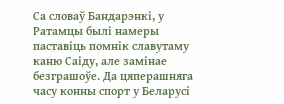Са словаў Бандарэнкі, у Ратамцы былі намеры паставіць помнік славутаму каню Саіду, але замінае безграшоўе. Да цяперашняга часу конны спорт у Беларусі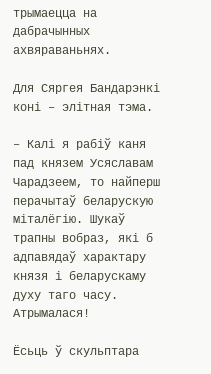трымаецца на дабрачынных ахвяраваньнях.

Для Сяргея Бандарэнкі коні – элітная тэма.

– Калі я рабіў каня пад князем Усяславам Чарадзеем, то найперш перачытаў беларускую міталёгію. Шукаў трапны вобраз, які б адпавядаў характару князя і беларускаму духу таго часу. Атрымалася!

Ёсьць ў скульптара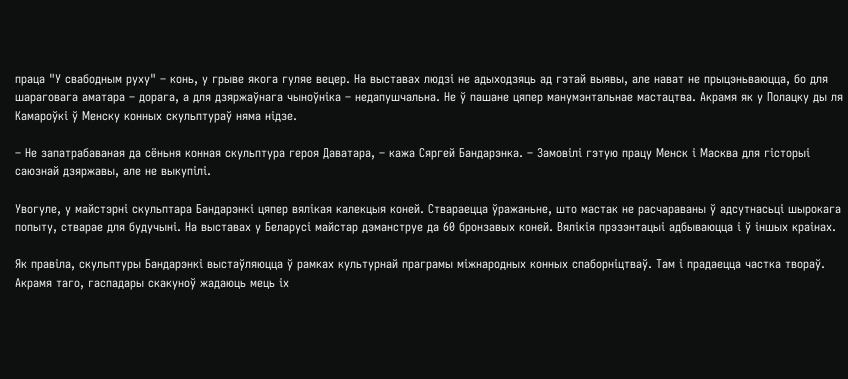праца "У свабодным руху" – конь, у грыве якога гуляе вецер. На выставах людзі не адыходзяць ад гэтай выявы, але нават не прыцэньваюцца, бо для шараговага аматара – дорага, а для дзяржаўнага чыноўніка – недапушчальна. Не ў пашане цяпер манумэнтальнае мастацтва. Акрамя як у Полацку ды ля Камароўкі ў Менску конных скульптураў няма нідзе.

– Не запатрабаваная да сёньня конная скульптура героя Даватара, – кажа Сяргей Бандарэнка. – Замовілі гэтую працу Менск і Масква для гісторыі саюзнай дзяржавы, але не выкупілі.

Увогуле, у майстэрні скульптара Бандарэнкі цяпер вялікая калекцыя коней. Ствараецца ўражаньне, што мастак не расчараваны ў адсутнасьці шырокага попыту, стварае для будучыні. На выставах у Беларусі майстар дэманструе да 60 бронзавых коней. Вялікія прэзэнтацыі адбываюцца і ў іншых краінах.

Як правіла, скульптуры Бандарэнкі выстаўляюцца ў рамках культурнай праграмы міжнародных конных спаборніцтваў. Там і прадаецца частка твораў. Акрамя таго, гаспадары скакуноў жадаюць мець іх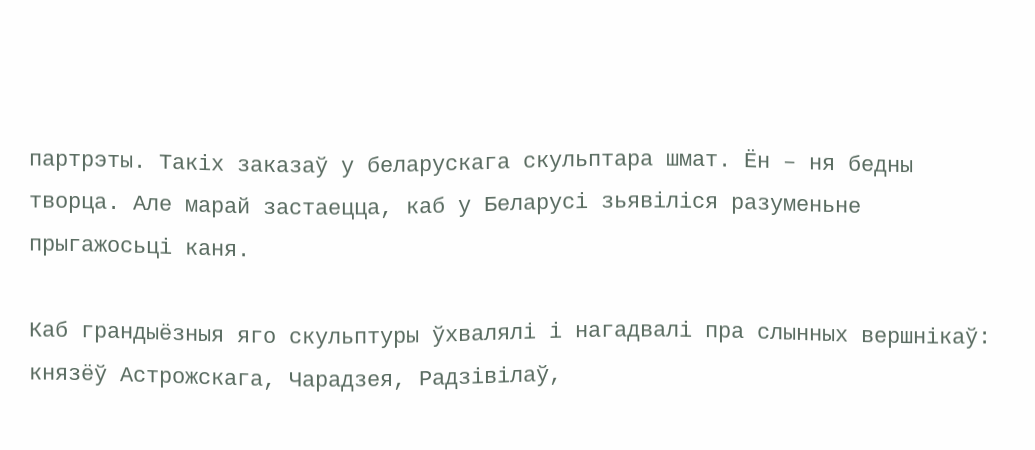партрэты. Такіх заказаў у беларускага скульптара шмат. Ён – ня бедны творца. Але марай застаецца, каб у Беларусі зьявіліся разуменьне прыгажосьці каня.

Каб грандыёзныя яго скульптуры ўхвалялі і нагадвалі пра слынных вершнікаў: князёў Астрожскага, Чарадзея, Радзівілаў,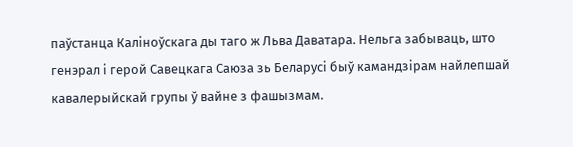паўстанца Каліноўскага ды таго ж Льва Даватара. Нельга забываць, што генэрал і герой Савецкага Саюза зь Беларусі быў камандзірам найлепшай кавалерыйскай групы ў вайне з фашызмам.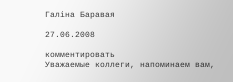Галіна Баравая

27.06.2008

комментировать
Уважаемые коллеги, напоминаем вам,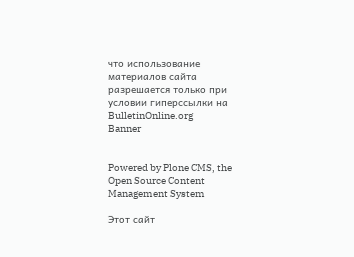что использование материалов сайта разрешается только при условии гиперссылки на
BulletinOnline.org
Banner


Powered by Plone CMS, the Open Source Content Management System

Этот сайт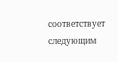соответствует следующим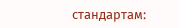стандартам: